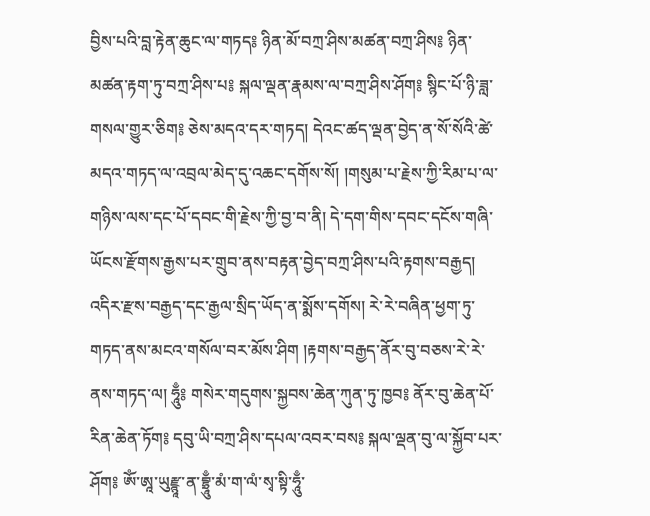བྱིས་པའི་བླ་རྟེན་ཆུང་ལ་གཏད༔ ཉིན་མོ་བཀྲ་ཤིས་མཚན་བཀྲ་ཤིས༔ ཉིན་མཚན་རྟག་ཏུ་བཀྲ་ཤིས་པ༔ སྐལ་ལྡན་རྣམས་ལ་བཀྲ་ཤིས་ཤོག༔ སྙིང་པོ་ཉི་ཟླ་གསལ་གྱུར་ཅིག༔ ཅེས་མདའ་དར་གཏད། དེའང་ཚད་ལྡན་བྱེད་ན་སོ་སོའི་ཚེ་མདའ་གཏད་ལ་འབྲལ་མེད་དུ་འཆང་དགོས་སོ། །གསུམ་པ་རྗེས་ཀྱི་རིམ་པ་ལ་གཉིས་ལས་དང་པོ་དབང་གི་རྗེས་ཀྱི་བྱ་བ་ནི། དེ་དག་གིས་དབང་དངོས་གཞི་ཡོངས་རྫོགས་རྒྱས་པར་གྲུབ་ནས་བརྟན་བྱེད་བཀྲ་ཤིས་པའི་རྟགས་བརྒྱད། འདིར་རྫས་བརྒྱད་དང་རྒྱལ་སྲིད་ཡོད་ན་སྨོས་དགོས། རེ་རེ་བཞིན་ཕྱག་ཏུ་གཏད་ནས་མངའ་གསོལ་བར་མོས་ཤིག །རྟགས་བརྒྱད་ནོར་བུ་བཅས་རེ་རེ་ནས་གཏད་ལ། ཧཱུྃ༔ གསེར་གདུགས་སྐྱབས་ཆེན་ཀུན་ཏུ་ཁྱབ༔ ནོར་བུ་ཆེན་པོ་རིན་ཆེན་ཏོག༔ དབུ་ཡི་བཀྲ་ཤིས་དཔལ་འབར་བས༔ སྐལ་ལྡན་བུ་ལ་སྐྱོབ་པར་ཤོག༔ ཨོཾ་ཨཱ་ཡུརྫྙཱ་ན་བྷྲཱུྃ་མཾ་ག་ལཾ་སྭ་སྟི་ཧཱུྃ་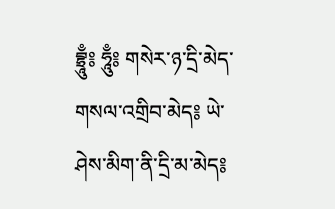བྷྲཱུྃ༔ ཧཱུྃ༔ གསེར་ཉ་དྲི་མེད་གསལ་འགྲིབ་མེད༔ ཡེ་ཤེས་མིག་ནི་དྲི་མ་མེད༔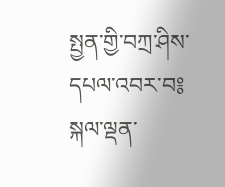སྤྱན་གྱི་བཀྲ་ཤིས་དཔལ་འབར་བ༔ སྐལ་ལྡན་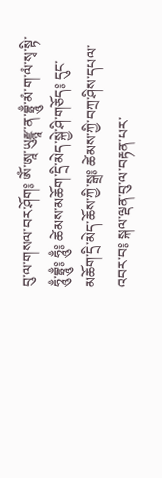བུ་ལ་གསལ་བར་ཤོག༔ ཨོཾ་ཨཱ་ཡུརྫྙཱ་ན་བྷྲཱུྃ་མཾ་ག་ལཾ་སྭ་སྟི་ཧཱུྃ་བྷྲཱུྃ༔ ཧཱུྃ༔ ཚེམས་མཆོག་དྲི་མེད་སྐྱེ་ཤི་གཅོད༔ དུང་མཆོག་དྲི་མེད་ཆོས་ཀྱི་སྒྲ༔ ཚེམས་ཀྱི་བཀྲ་ཤིས་དཔལ་འབར་བ༔ སྐལ་ལྡན་བུ་ལ་བརྟན་པར་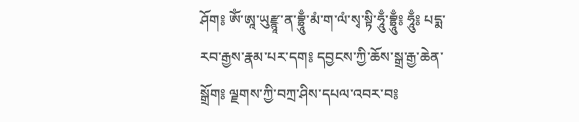ཤོག༔ ཨོཾ་ཨཱ་ཡུརྫྙཱ་ན་བྷྲཱུྃ་མཾ་ག་ལཾ་སྭ་སྟི་ཧཱུྃ་བྷྲཱུྃ༔ ཧཱུྃ༔ པདྨ་རབ་རྒྱས་རྣམ་པར་དག༔ དབྱངས་ཀྱི་ཆོས་སྒྲ་རྒྱ་ཆེན་སྒྲོག༔ ལྗགས་ཀྱི་བཀྲ་ཤིས་དཔལ་འབར་བ༔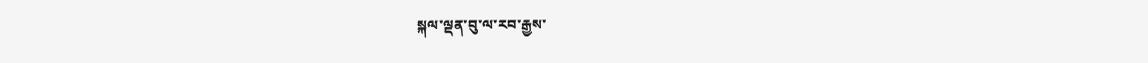སྐལ་ལྡན་བུ་ལ་རབ་རྒྱས་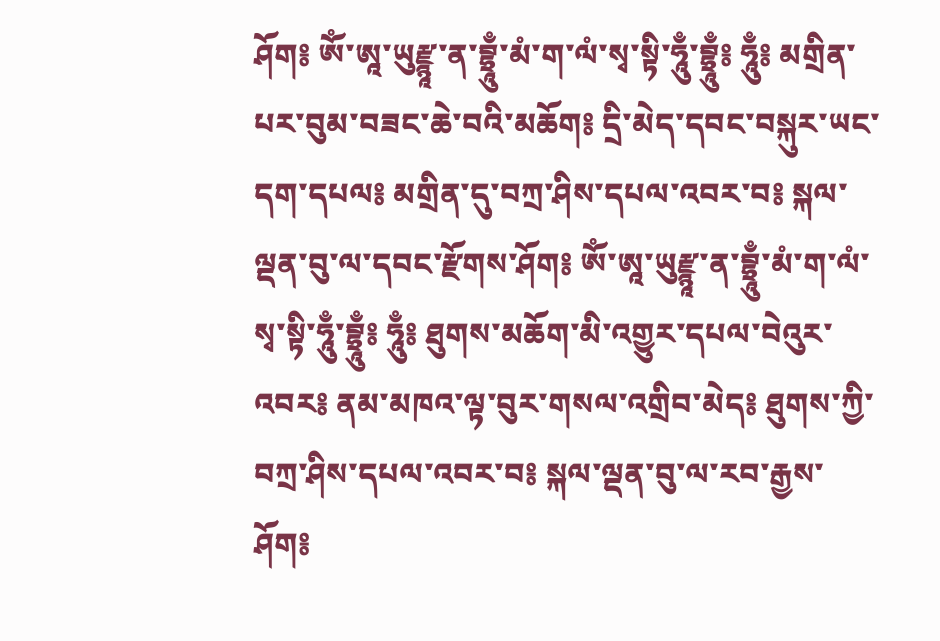ཤོག༔ ཨོཾ་ཨཱ་ཡུརྫྙཱ་ན་བྷྲཱུྃ་མཾ་ག་ལཾ་སྭ་སྟི་ཧཱུྃ་བྷྲཱུྃ༔ ཧཱུྃ༔ མགྲིན་པར་བུམ་བཟང་ཆེ་བའི་མཆོག༔ དྲི་མེད་དབང་བསྐུར་ཡང་དག་དཔལ༔ མགྲིན་དུ་བཀྲ་ཤིས་དཔལ་འབར་བ༔ སྐལ་ལྡན་བུ་ལ་དབང་རྫོགས་ཤོག༔ ཨོཾ་ཨཱ་ཡུརྫྙཱ་ན་བྷྲཱུྃ་མཾ་ག་ལཾ་སྭ་སྟི་ཧཱུྃ་བྷྲཱུྃ༔ ཧཱུྃ༔ ཐུགས་མཆོག་མི་འགྱུར་དཔལ་བེའུར་འབར༔ ནམ་མཁའ་ལྟ་བུར་གསལ་འགྲིབ་མེད༔ ཐུགས་ཀྱི་བཀྲ་ཤིས་དཔལ་འབར་བ༔ སྐལ་ལྡན་བུ་ལ་རབ་རྒྱས་ཤོག༔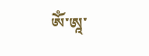ཨོཾ་ཨཱ་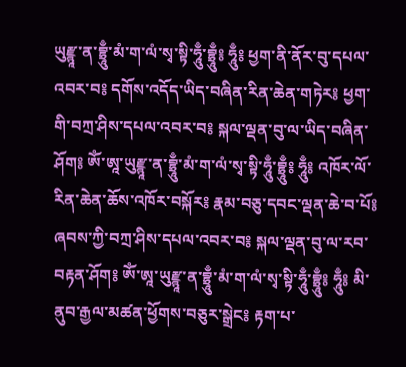ཡུརྫྙཱ་ན་བྷྲཱུྃ་མཾ་ག་ལཾ་སྭ་སྟི་ཧཱུྃ་བྷྲཱུྃ༔ ཧཱུྃ༔ ཕྱག་ནི་ནོར་བུ་དཔལ་འབར་བ༔ དགོས་འདོད་ཡིད་བཞིན་རིན་ཆེན་གཏེར༔ ཕྱག་གི་བཀྲ་ཤིས་དཔལ་འབར་བ༔ སྐལ་ལྡན་བུ་ལ་ཡིད་བཞིན་ཤོག༔ ཨོཾ་ཨཱ་ཡུརྫྙཱ་ན་བྷྲཱུྃ་མཾ་ག་ལཾ་སྭ་སྟི་ཧཱུྃ་བྷྲཱུྃ༔ ཧཱུྃ༔ འཁོར་ལོ་རིན་ཆེན་ཆོས་འཁོར་བསྐོར༔ རྣམ་བཅུ་དབང་ལྡན་ཆེ་བ་པོ༔ ཞབས་ཀྱི་བཀྲ་ཤིས་དཔལ་འབར་བ༔ སྐལ་ལྡན་བུ་ལ་རབ་བརྟན་ཤོག༔ ཨོཾ་ཨཱ་ཡུརྫྙཱ་ན་བྷྲཱུྃ་མཾ་ག་ལཾ་སྭ་སྟི་ཧཱུྃ་བྷྲཱུྃ༔ ཧཱུྃ༔ མི་ནུབ་རྒྱལ་མཚན་ཕྱོགས་བཅུར་སྒྲེང༔ རྟག་པ་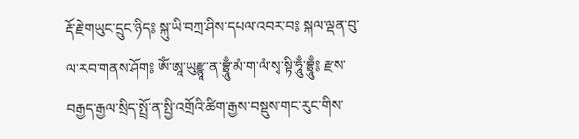རྡོ་རྗེ་གཡུང་དྲུང་ཉིད༔ སྐུ་ཡི་བཀྲ་ཤིས་དཔལ་འབར་བ༔ སྐལ་ལྡན་བུ་ལ་རབ་གནས་ཤོག༔ ཨོཾ་ཨཱ་ཡུརྫྙཱ་ན་བྷྲཱུྃ་མཾ་ག་ལཾ་སྭ་སྟི་ཧཱུྃ་བྷྲཱུྃ༔ རྫས་བརྒྱད་རྒྱལ་སྲིད་སྤྲོ་ན་སྤྱི་འགྲོའི་ཚིག་རྒྱས་བསྡུས་གང་རུང་གིས་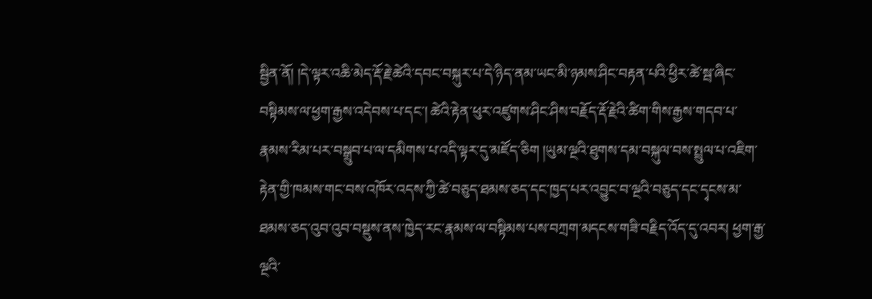སྦྱིན་ནོ། །དེ་ལྟར་འཆི་མེད་རྡོ་རྗེ་ཚེའི་དབང་བསྐུར་པ་དེ་ཉིད་ནམ་ཡང་མི་ཉམས་ཤིང་བརྟན་པའི་ཕྱིར་ཚེ་སྦ་ཞིང་བསྟིམས་ལ་ཕྱག་རྒྱས་འདེབས་པ་དང་། ཚེའི་རྟེན་ཕུར་འཛུགས་ཤིང་ཤིས་བརྗོད་རྡོ་རྗེའི་ཚིག་གིས་རྒྱས་གདབ་པ་རྣམས་རིམ་པར་བསྒྲུབ་པ་ལ་དམིགས་པ་འདི་ལྟར་དུ་མཛོད་ཅིག །ཡུམ་ལྔའི་ཐུགས་དམ་བསྐུལ་བས་སྤྲུལ་པ་འཇིག་རྟེན་གྱི་ཁམས་གང་བས་འཁོར་འདས་ཀྱི་ཚེ་བཅུད་ཐམས་ཅད་དང་ཁྱད་པར་འབྱུང་བ་ལྔའི་བཅུད་དང་དྭངས་མ་ཐམས་ཅད་འུབ་འུབ་བསྡུས་ནས་ཁྱེད་རང་རྣམས་ལ་བསྟིམས་པས་བཀྲག་མདངས་གཟི་བརྗིད་འོད་དུ་འབར། ཕྱག་རྒྱ་ལྔའི་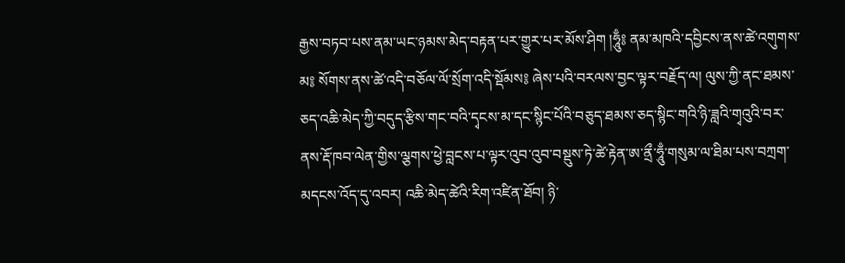རྒྱས་བཏབ་པས་ནམ་ཡང་ཉམས་མེད་བརྟན་པར་གྱུར་པར་མོས་ཤིག །ཧཱུྃ༔ ནམ་མཁའི་དབྱིངས་ནས་ཚེ་འགུགས་མ༔ སོགས་ནས་ཚེ་འདི་བཅོལ་ལོ་སྲོག་འདི་སྡོམས༔ ཞེས་པའི་བརལས་བྱང་ལྟར་བརྗོད་ལ། ལུས་ཀྱི་ནང་ཐམས་ཅད་འཆི་མེད་ཀྱི་བདུད་རྩིས་གང་བའི་དྭངས་མ་དང་སྙིང་པོའི་བཅུད་ཐམས་ཅད་སྙིང་གའི་ཉི་ཟླའི་གྭའུའི་བར་ནས་རྡོ་ཁབ་ལེན་གྱིས་ལྕགས་ཕྱེ་བླངས་པ་ལྟར་འུབ་འུབ་བསྡུས་ཏེ་ཚེ་རྟེན་ཨ་ནྲྀ་ཧཱུྃ་གསུམ་ལ་ཐིམ་པས་བཀྲག་མདངས་འོད་དུ་འབར། འཆི་མེད་ཚེའི་རིག་འཛིན་ཐོབ། ཉི་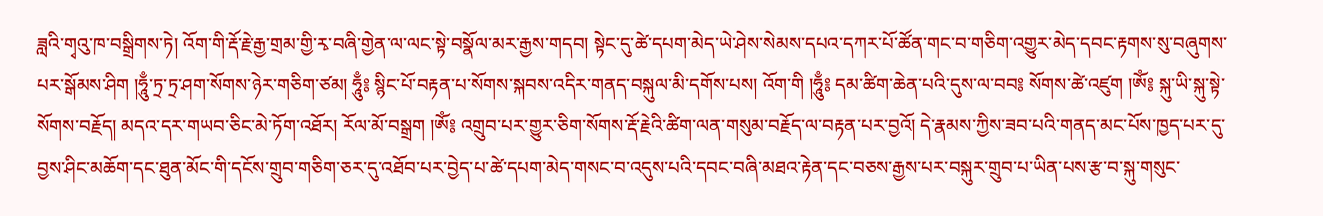ཟླའི་གྭའུ་ཁ་བསྒྲིགས་ཏེ། འོག་གི་རྡོ་རྗེ་རྒྱ་གྲམ་གྱི་རྭ་བཞི་གྱེན་ལ་ལང་སྟེ་བསྣོལ་མར་རྒྱས་གདབ། སྟེང་དུ་ཚེ་དཔག་མེད་ཡེ་ཤེས་སེམས་དཔའ་དཀར་པོ་ཚོན་གང་བ་གཅིག་འགྱུར་མེད་དབང་རྟགས་སུ་བཞུགས་པར་སྒོམས་ཤིག །ཧཱུྃ་ཏྲ་ཏྲ་ཤག་སོགས་ཉེར་གཅིག་ཙམ། ཧཱུྃ༔ སྙིང་པོ་བརྟན་པ་སོགས་སྐབས་འདིར་གནད་བསྐུལ་མི་དགོས་པས། འོག་གི །ཧཱུྃ༔ དམ་ཚིག་ཆེན་པའི་དུས་ལ་བབ༔ སོགས་ཚེ་འཛུག །ཨོཾ༔ སྐུ་ཡི་སྐུ་སྟེ་སོགས་བརྗོད། མདའ་དར་གཡབ་ཅིང་མེ་ཏོག་འཐོར། རོལ་མོ་བསྒྲག །ཨོཾ༔ འགྲུབ་པར་གྱུར་ཅིག་སོགས་རྡོ་རྗེའི་ཚིག་ལན་གསུམ་བརྗོད་ལ་བརྟན་པར་བྱའོ། དེ་རྣམས་ཀྱིས་ཟབ་པའི་གནད་མང་པོས་ཁྱད་པར་དུ་བྱས་ཤིང་མཆོག་དང་ཐུན་མོང་གི་དངོས་གྲུབ་གཅིག་ཅར་དུ་འཐོབ་པར་བྱེད་པ་ཚེ་དཔག་མེད་གསང་བ་འདུས་པའི་དབང་བཞི་མཐའ་རྟེན་དང་བཅས་རྒྱས་པར་བསྐུར་གྲུབ་པ་ཡིན་པས་རྩ་བ་སྐུ་གསུང་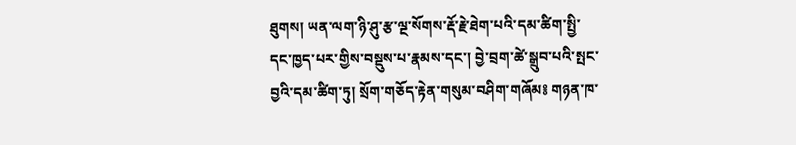ཐུགས། ཡན་ལག་ཉི་ཤུ་རྩ་ལྔ་སོགས་རྡོ་རྗེ་ཐེག་པའི་དམ་ཚིག་སྤྱི་དང་ཁྱད་པར་གྱིས་བསྡུས་པ་རྣམས་དང་། བྱེ་བྲག་ཚེ་སྒྲུབ་པའི་སྤང་བྱའི་དམ་ཚིག་ཏུ། སྲོག་གཅོད་རྟེན་གསུམ་བཤིག་གཞོམ༔ གཉན་ཁ་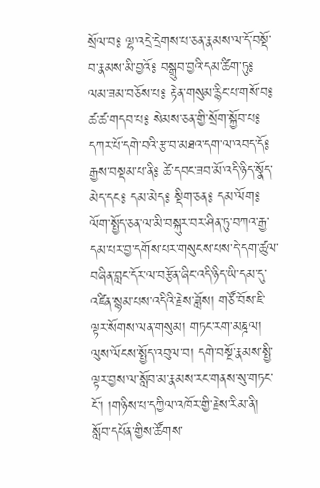སྲོལ་བ༔ ལྷ་འདྲེ་དྲེགས་པ་ཅན་རྣམས་ལ་དོ་བསྡོ་བ་རྣམས་མི་བྱའོ༔ བསྒྲུབ་བྱའི་དམ་ཚིག་ཏུ༔ ལམ་ཟམ་བཅོས་པ༔ རྟེན་གསུམ་རྙིང་པ་གསོ་བ༔ ཚ་ཚ་གདབ་པ༔ སེམས་ཅན་གྱི་སྲོག་སྐྱོབ་པ༔ དཀར་པོ་དགེ་བའི་རྩ་བ་མཐའ་དག་ལ་འབད་དོ༔ རྒྱས་བསྡམ་པ་ནི༔ ཚེ་དབང་ཟབ་མོ་འདི་ཉིད་སྣོད་མེད་དང༔ དམ་མེད༔ སྡིག་ཅན༔ དམ་ལོག༔ ལོག་སྤྱོད་ཅན་ལ་མི་བསྐུར་བར་ཤིན་ཏུ་བཀའ་རྒྱ་དམ་པར་བྱ་དགོས་པར་གསུངས་པས་དེ་དག་ཚུལ་བཞིན་བླང་དོར་ལ་བརྩོན་ཞིང་འདི་ཉིད་ཡི་དམ་དུ་འཛིན་སྙམ་པས་འདིའི་རྗེས་ཟློས། གཙོ་བོས་ཇི་ལྟར་སོགས་ལན་གསུམ། གཏང་རག་མཎྜལ། ལུས་ལོངས་སྤྱོད་འབུལ་བ། དགེ་བསྔོ་རྣམས་སྤྱི་ལྟར་བྱས་ལ་སློབ་མ་རྣམས་རང་གནས་སུ་གཏང་ངོ་། །གཉིས་པ་དཀྱིལ་འཁོར་གྱི་རྗེས་རིམ་ནི། སློབ་དཔོན་གྱིས་ཚོགས་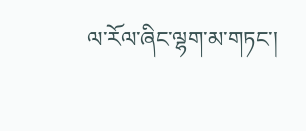ལ་རོལ་ཞིང་ལྷག་མ་གཏང་།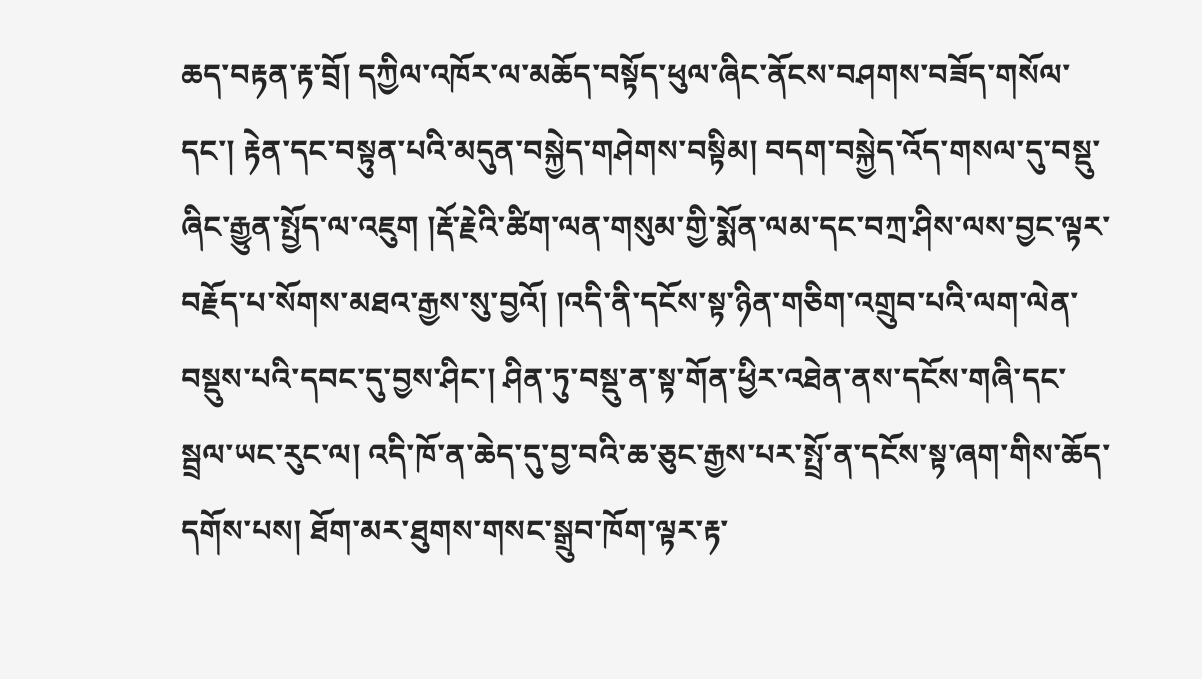ཆད་བརྟན་རྟ་བྲོ། དཀྱིལ་འཁོར་ལ་མཆོད་བསྟོད་ཕུལ་ཞིང་ནོངས་བཤགས་བཟོད་གསོལ་དང་། རྟེན་དང་བསྟུན་པའི་མདུན་བསྐྱེད་གཤེགས་བསྟིམ། བདག་བསྐྱེད་འོད་གསལ་དུ་བསྡུ་ཞིང་རྒྱུན་སྤྱོད་ལ་འཇུག །རྡོ་རྗེའི་ཚིག་ལན་གསུམ་གྱི་སྨོན་ལམ་དང་བཀྲ་ཤིས་ལས་བྱང་ལྟར་བརྗོད་པ་སོགས་མཐའ་རྒྱས་སུ་བྱའོ། །འདི་ནི་དངོས་སྟ་ཉིན་གཅིག་འགྲུབ་པའི་ལག་ལེན་བསྡུས་པའི་དབང་དུ་བྱས་ཤིང་། ཤིན་ཏུ་བསྡུ་ན་སྟ་གོན་ཕྱིར་འཐེན་ནས་དངོས་གཞི་དང་སྦྲལ་ཡང་རུང་ལ། འདི་ཁོ་ན་ཆེད་དུ་བྱ་བའི་ཆ་ཅུང་རྒྱས་པར་སྤྲོ་ན་དངོས་སྟ་ཞག་གིས་ཆོད་དགོས་པས། ཐོག་མར་ཐུགས་གསང་སྒྲུབ་ཁོག་ལྟར་རྟ་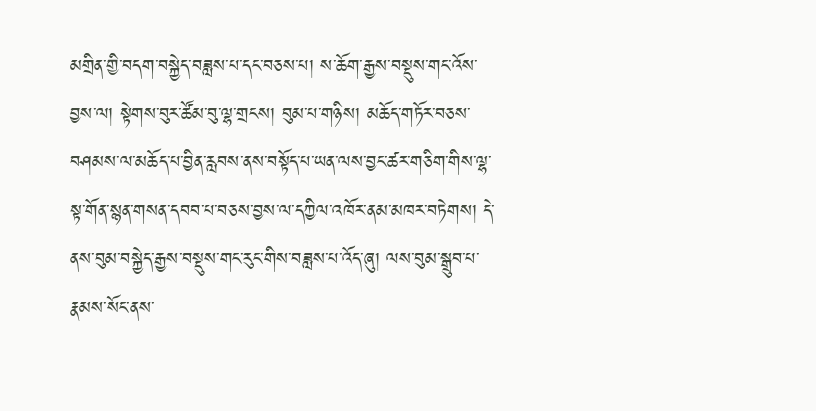མགྲིན་གྱི་བདག་བསྐྱེད་བཟླས་པ་དང་བཅས་པ། ས་ཆོག་རྒྱས་བསྡུས་གང་འོས་བྱས་ལ། སྟེགས་བུར་ཚོམ་བུ་ལྷ་གྲངས། བུམ་པ་གཉིས། མཆོད་གཏོར་བཅས་བཤམས་ལ་མཆོད་པ་བྱིན་རླབས་ནས་བསྟོད་པ་ཡན་ལས་བྱང་ཚར་གཅིག་གིས་ལྷ་སྟ་གོན་སྙན་གསན་དབབ་པ་བཅས་བྱས་ལ་དཀྱིལ་འཁོར་ནམ་མཁར་བཏེགས། དེ་ནས་བུམ་བསྐྱེད་རྒྱས་བསྡུས་གང་རུང་གིས་བཟླས་པ་འོད་ཞུ། ལས་བུམ་སྒྲུབ་པ་རྣམས་སོང་ནས་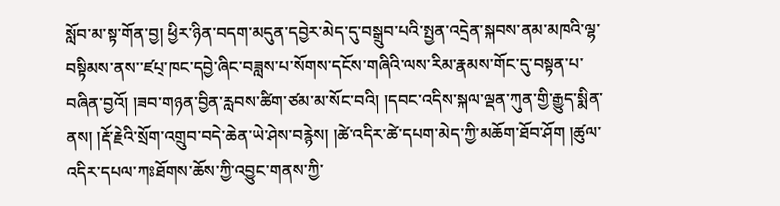སློབ་མ་སྟ་གོན་བྱ། ཕྱིར་ཉིན་བདག་མདུན་དབྱེར་མེད་དུ་བསྒྲུབ་པའི་སྤྱན་འདྲེན་སྐབས་ནམ་མཁའི་ལྷ་བསྟིམས་ནས་་ཛཔ྄་ཁང་དབྱེ་ཞིང་བཟླས་པ་སོགས་དངོས་གཞིའི་ལས་རིམ་རྣམས་གོང་དུ་བསྟན་པ་བཞིན་བྱའོ། །ཟབ་གཉན་བྱིན་རླབས་ཚིག་ཙམ་མ་སོང་བའི། །དབང་འདིས་སྐལ་ལྡན་ཀུན་གྱི་རྒྱུད་སྨིན་ནས། །རྡོ་རྗེའི་སྲོག་འགྲུབ་བདེ་ཆེན་ཡེ་ཤེས་བརྙེས། །ཚེ་འདིར་ཚེ་དཔག་མེད་ཀྱི་མཆོག་ཐོབ་ཤོག །ཚུལ་འདིར་དཔལ་ཀཿཐོགས་ཆོས་ཀྱི་འབྱུང་གནས་ཀྱི་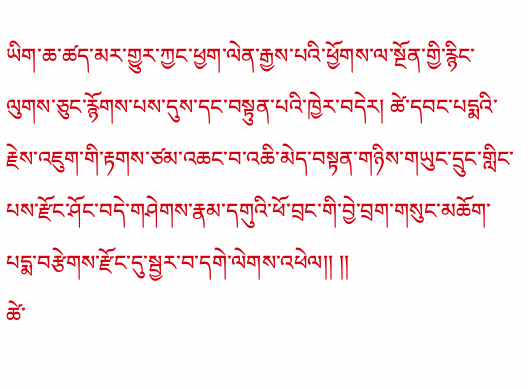ཡིག་ཆ་ཚད་མར་གྱུར་ཀྱང་ཕྱག་ལེན་རྒྱས་པའི་ཕྱོགས་ལ་སྔོན་གྱི་རྙིང་ལུགས་ཅུང་རྙོགས་པས་དུས་དང་བསྟུན་པའི་ཁྱེར་བདེར། ཚེ་དབང་པདྨའི་རྗེས་འཇུག་གི་རྟགས་ཙམ་འཆང་བ་འཆི་མེད་བསྟན་གཉིས་གཡུང་དྲུང་གླིང་པས་རྫོང་ཤོང་བདེ་གཤེགས་རྣམ་དགུའི་ཕོ་བྲང་གི་བྱེ་བྲག་གསུང་མཆོག་པདྨ་བརྩེགས་རྫོང་དུ་སྦྱར་བ་དགེ་ལེགས་འཕེལ།། །།
ཚེ་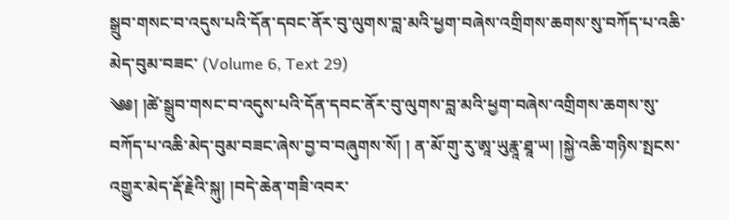སྒྲུབ་གསང་བ་འདུས་པའི་དོན་དབང་ནོར་བུ་ལུགས་བླ་མའི་ཕྱག་བཞེས་འགྲིགས་ཆགས་སུ་བཀོད་པ་འཆི་མེད་བུམ་བཟང་ (Volume 6, Text 29)
༄༅། །ཚེ་སྒྲུབ་གསང་བ་འདུས་པའི་དོན་དབང་ནོར་བུ་ལུགས་བླ་མའི་ཕྱག་བཞེས་འགྲིགས་ཆགས་སུ་བཀོད་པ་འཆི་མེད་བུམ་བཟང་ཞེས་བྱ་བ་བཞུགས་སོ། ། ན་མོ་གུ་རུ་ཨཱ་ཡུརྣཱ་ཐཱ་ཡ། །སྐྱེ་འཆི་གཉིས་སྤངས་འགྱུར་མེད་རྡོ་རྗེའི་སྐུ། །བདེ་ཆེན་གཟི་འབར་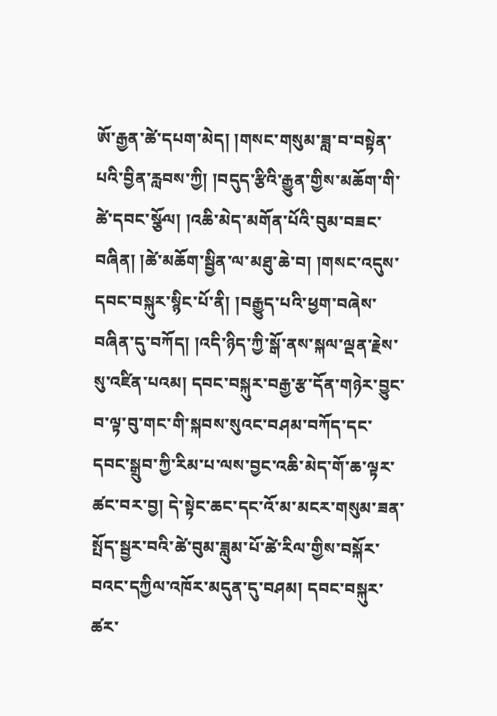ཨོ་རྒྱན་ཚེ་དཔག་མེད། །གསང་གསུམ་ཟླ་བ་བསྟེན་པའི་བྱིན་རླབས་ཀྱི། །བདུད་རྩིའི་རྒྱུན་གྱིས་མཆོག་གི་ཚེ་དབང་སྩོལ། །འཆི་མེད་མགོན་པོའི་བུམ་བཟང་བཞིན། །ཚེ་མཆོག་སྦྱིན་ལ་མཐུ་ཆེ་བ། །གསང་འདུས་དབང་བསྐུར་སྙིང་པོ་ནི། །བརྒྱུད་པའི་ཕྱག་བཞེས་བཞིན་དུ་བཀོད། །འདི་ཉིད་ཀྱི་སྒོ་ནས་སྐལ་ལྡན་རྗེས་སུ་འཛིན་པའམ། དབང་བསྐུར་བརྒྱ་རྩ་དོན་གཉེར་བྱུང་བ་ལྟ་བུ་གང་གི་སྐབས་སུའང་བཤམ་བཀོད་དང་དབང་སྒྲུབ་ཀྱི་རིམ་པ་ལས་བྱང་འཆི་མེད་གོ་ཆ་ལྟར་ཚང་བར་བྱ། དེ་སྟེང་ཆང་དང་འོ་མ་མངར་གསུམ་ཟན་སྤོད་སྦྱར་བའི་ཚེ་བུམ་ཟླུམ་པོ་ཚེ་རིལ་གྱིས་བསྐོར་བའང་དཀྱིལ་འཁོར་མདུན་དུ་བཤམ། དབང་བསྐུར་ཚར་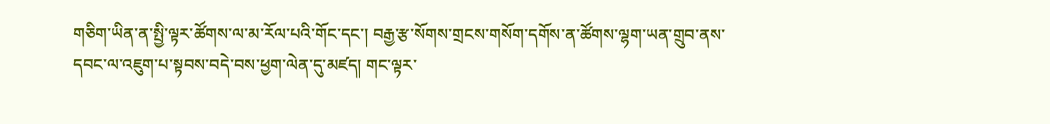གཅིག་ཡིན་ན་སྤྱི་ལྟར་ཚོགས་ལ་མ་རོལ་པའི་གོང་དང་། བརྒྱ་རྩ་སོགས་གྲངས་གསོག་དགོས་ན་ཚོགས་ལྷག་ཡན་གྲུབ་ནས་དབང་ལ་འཇུག་པ་སྟབས་བདེ་བས་ཕྱག་ལེན་དུ་མཛད། གང་ལྟར་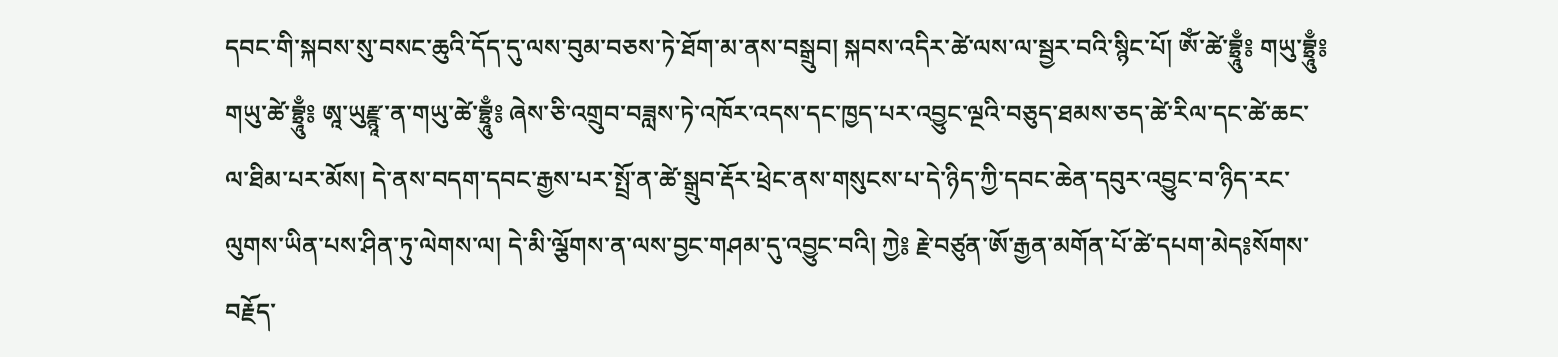དབང་གི་སྐབས་སུ་བསང་ཆུའི་དོད་དུ་ལས་བུམ་བཅས་ཏེ་ཐོག་མ་ནས་བསྒྲུབ། སྐབས་འདིར་ཚེ་ལས་ལ་སྦྱར་བའི་སྙིང་པོ། ཨོཾ་ཚེ་བྷྲཱུྃ༔ གཡུ་བྷྲཱུྃ༔ གཡུ་ཚེ་བྷྲཱུྃ༔ ཨཱ་ཡུརྫྙཱ་ན་གཡུ་ཚེ་བྷྲཱུྃ༔ ཞེས་ཅི་འགྲུབ་བཟླས་ཏེ་འཁོར་འདས་དང་ཁྱད་པར་འབྱུང་ལྔའི་བཅུད་ཐམས་ཅད་ཚེ་རིལ་དང་ཚེ་ཆང་ལ་ཐིམ་པར་མོས། དེ་ནས་བདག་དབང་རྒྱས་པར་སྤྲོ་ན་ཚེ་སྒྲུབ་རྡོར་ཕྲེང་ནས་གསུངས་པ་དེ་ཉིད་ཀྱི་དབང་ཆེན་དབུར་འབྱུང་བ་ཉིད་རང་ལུགས་ཡིན་པས་ཤིན་ཏུ་ལེགས་ལ། དེ་མི་ལྕོགས་ན་ལས་བྱང་གཤམ་དུ་འབྱུང་བའི། ཀྱེ༔ རྗེ་བཙུན་ཨོ་རྒྱན་མགོན་པོ་ཚེ་དཔག་མེད༔སོགས་བརྗོད་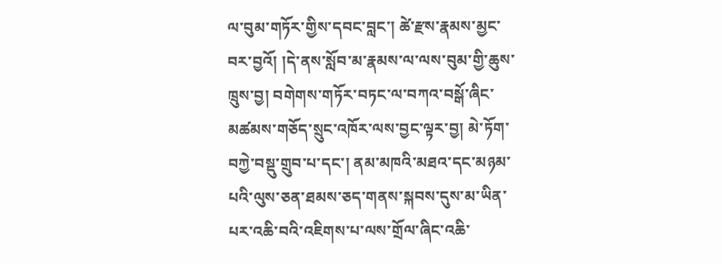ལ་བུམ་གཏོར་གྱིས་དབང་བླང་། ཚེ་རྫས་རྣམས་མྱང་བར་བྱའོ། །དེ་ནས་སློབ་མ་རྣམས་ལ་ལས་བུམ་གྱི་ཆུས་ཁྲུས་བྱ། བགེགས་གཏོར་བཏང་ལ་བཀའ་བསྒོ་ཞིང་མཚམས་གཅོད་སྲུང་འཁོར་ལས་བྱང་ལྟར་བྱ། མེ་ཏོག་བཀྱེ་བསྡུ་གྲུབ་པ་དང་། ནམ་མཁའི་མཐའ་དང་མཉམ་པའི་ལུས་ཅན་ཐམས་ཅད་གནས་སྐབས་དུས་མ་ཡིན་པར་འཆི་བའི་འཇིགས་པ་ལས་གྲོལ་ཞིང་འཆི་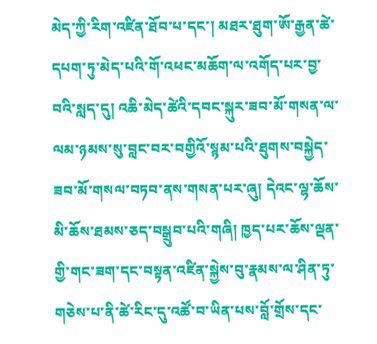མེད་ཀྱི་རིག་འཛིན་ཐོབ་པ་དང་། མཐར་ཐུག་ཨོ་རྒྱན་ཚེ་དཔག་ཏུ་མེད་པའི་གོ་འཕང་མཆོག་ལ་འགོད་པར་བྱ་བའི་སླད་དུ། འཆི་མེད་ཚེའི་དབང་སྐུར་ཟབ་མོ་གསན་ལ་ལམ་ཉམས་སུ་བླང་བར་བགྱིའོ་སྙམ་པའི་ཐུགས་བསྐྱེད་ཟབ་མོ་གསལ་བཏབ་ནས་གསན་པར་ཞུ། དེའང་ལྷ་ཆོས་མི་ཆོས་ཐམས་ཅད་བསྒྲུབ་པའི་གཞི། ཁྱད་པར་ཆོས་ལྡན་གྱི་གང་ཟག་དང་བསྟན་འཛིན་སྐྱེས་བུ་རྣམས་ལ་ཤིན་ཏུ་གཅེས་པ་ནི་ཚེ་རིང་དུ་འཚོ་བ་ཡིན་པས་བློ་གྲོས་དང་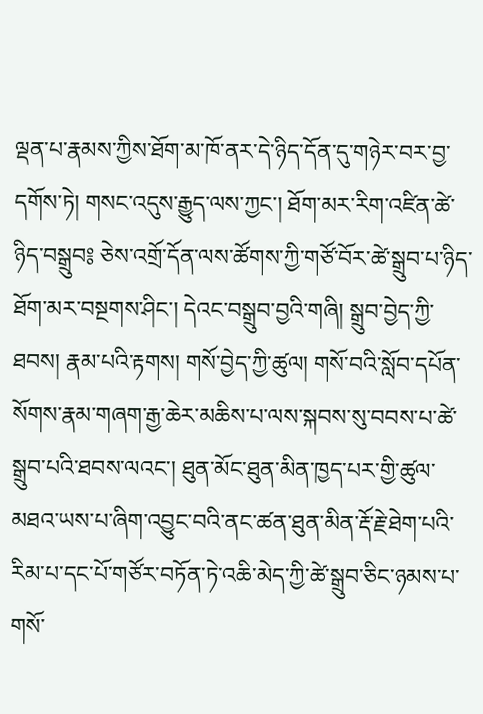ལྡན་པ་རྣམས་ཀྱིས་ཐོག་མ་ཁོ་ནར་དེ་ཉིད་དོན་དུ་གཉེར་བར་བྱ་དགོས་ཏེ། གསང་འདུས་རྒྱུད་ལས་ཀྱང་། ཐོག་མར་རིག་འཛིན་ཚེ་ཉིད་བསྒྲུབ༔ ཅེས་འགྲོ་དོན་ལས་ཚོགས་ཀྱི་གཙོ་བོར་ཚེ་སྒྲུབ་པ་ཉིད་ཐོག་མར་བསྔགས་ཤིང་། དེའང་བསྒྲུབ་བྱའི་གཞི། སྒྲུབ་བྱེད་ཀྱི་ཐབས། རྣམ་པའི་རྟགས། གསོ་བྱེད་ཀྱི་ཚུལ། གསོ་བའི་སློབ་དཔོན་སོགས་རྣམ་གཞག་རྒྱ་ཆེར་མཆིས་པ་ལས་སྐབས་སུ་བབས་པ་ཚེ་སྒྲུབ་པའི་ཐབས་ལའང་། ཐུན་མོང་ཐུན་མིན་ཁྱད་པར་གྱི་ཚུལ་མཐའ་ཡས་པ་ཞིག་འབྱུང་བའི་ནང་ཚན་ཐུན་མིན་རྡོ་རྗེ་ཐེག་པའི་རིམ་པ་དང་པོ་གཙོར་བཏོན་ཏེ་འཆི་མེད་ཀྱི་ཚེ་སྒྲུབ་ཅིང་ཉམས་པ་གསོ་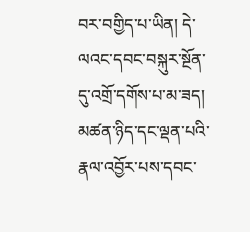བར་བགྱིད་པ་ཡིན། དེ་ལའང་དབང་བསྐུར་སྔོན་དུ་འགྲོ་དགོས་པ་མ་ཟད། མཚན་ཉིད་དང་ལྡན་པའི་རྣལ་འབྱོར་པས་དབང་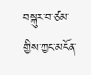བསྐུར་བ་ཙམ་གྱིས་ཀྱང་མངོན་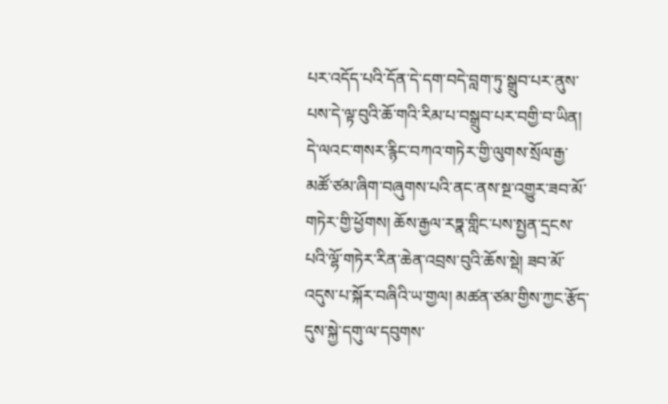པར་འདོད་པའི་དོན་དེ་དག་བདེ་བླག་ཏུ་སྒྲུབ་པར་ནུས་པས་དེ་ལྟ་བུའི་ཆོ་གའི་རིམ་པ་བསྒྲུབ་པར་བགྱི་བ་ཡིན། དེ་ལའང་གསར་རྙིང་བཀའ་གཏེར་གྱི་ལུགས་སྲོལ་རྒྱ་མཚོ་ཙམ་ཞིག་བཞུགས་པའི་ནང་ནས་སྔ་འགྱུར་ཟབ་མོ་གཏེར་གྱི་ཕྱོགས། ཆོས་རྒྱལ་རཏྣ་གླིང་པས་སྤྱན་དྲངས་པའི་ལྷོ་གཏེར་རིན་ཆེན་འབྲས་བུའི་ཆོས་སྡེ། ཟབ་མོ་འདུས་པ་སྐོར་བཞིའི་ཡ་གྱལ། མཚན་ཙམ་གྱིས་ཀྱང་རྩོད་དུས་སྐྱེ་དགུ་ལ་དབུགས་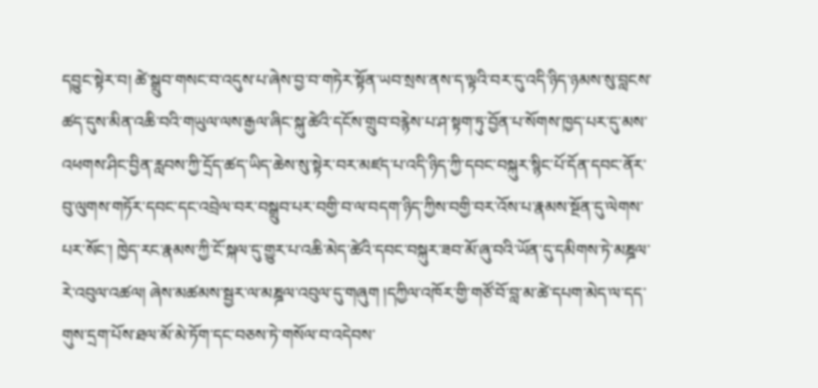དབྱུང་སྟེར་བ། ཚེ་སྒྲུབ་གསང་བ་འདུས་པ་ཞེས་བྱ་བ་གཏེར་སྟོན་ཡབ་སྲས་ནས་ད་ལྟའི་བར་དུ་འདི་ཉིད་ཉམས་སུ་བླངས་ཚད་དུས་མིན་འཆི་བའི་གཡུལ་ལས་རྒྱལ་ཞིང་སྐུ་ཚེའི་དངོས་གྲུབ་བརྙེས་པ་ཤ་སྟག་ཏུ་བྱོན་པ་སོགས་ཁྱད་པར་དུ་མས་འཕགས་ཤིང་བྱིན་རླབས་ཀྱི་དྲོད་ཚད་ཡིད་ཆེས་སུ་སྟེར་བར་མཛད་པ་འདི་ཉིད་ཀྱི་དབང་བསྐུར་སྙིང་པོ་དོན་དབང་ནོར་བུ་ལུགས་གཏོར་དབང་དང་འབྲེལ་བར་བསྒྲུབ་པར་བགྱི་བ་ལ་བདག་ཉིད་ཀྱིས་བགྱི་བར་འོས་པ་རྣམས་སྔོན་དུ་ལེགས་པར་སོང་། ཁྱེད་རང་རྣམས་ཀྱི་ངོ་སྐལ་དུ་གྱུར་པ་འཆི་མེད་ཚེའི་དབང་བསྐུར་ཟབ་མོ་ཞུ་བའི་ཡོན་དུ་དམིགས་ཏེ་མཎྜལ་རེ་འབུལ་འཚལ། ཞེས་མཚམས་སྦྱར་ལ་མཎྜལ་འབུལ་དུ་གཞུག །དཀྱིལ་འཁོར་གྱི་གཙོ་བོ་བླ་མ་ཚེ་དཔག་མེད་ལ་དད་གུས་དྲག་པོས་ཐལ་མོ་མེ་ཏོག་དང་བཅས་ཏེ་གསོལ་བ་འདེབས་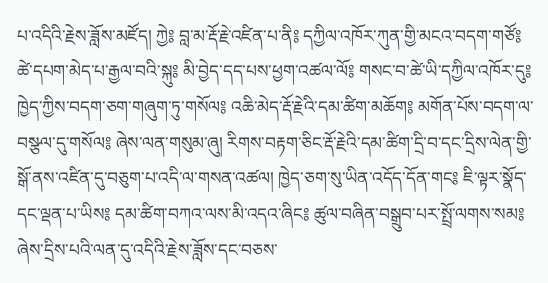པ་འདིའི་རྗེས་ཟློས་མཛོད། ཀྱེ༔ བླ་མ་རྡོ་རྗེ་འཛིན་པ་ནི༔ དཀྱིལ་འཁོར་ཀུན་གྱི་མངའ་བདག་གཙོ༔ ཚེ་དཔག་མེད་པ་རྒྱལ་བའི་སྐུ༔ མི་བྱེད་དད་པས་ཕྱག་འཚལ་ལོ༔ གསང་བ་ཚེ་ཡི་དཀྱིལ་འཁོར་དུ༔ ཁྱེད་ཀྱིས་བདག་ཅག་གཞུག་ཏུ་གསོལ༔ འཆི་མེད་རྡོ་རྗེའི་དམ་ཚིག་མཆོག༔ མགོན་པོས་བདག་ལ་བསྩལ་དུ་གསོལ༔ ཞེས་ལན་གསུམ་ཞུ། རིགས་བརྟག་ཅིང་རྡོ་རྗེའི་དམ་ཚིག་དྲི་བ་དང་དྲིས་ལེན་གྱི་སྒོ་ནས་འཛིན་དུ་བཅུག་པ་འདི་ལ་གསན་འཚལ། ཁྱེད་ཅག་སུ་ཡིན་འདོད་དོན་གང༔ ཇི་ལྟར་སྣོད་དང་ལྡན་པ་ཡིས༔ དམ་ཚིག་བཀའ་ལས་མི་འདའ་ཞིང༔ ཚུལ་བཞིན་བསྒྲུབ་པར་སྤྲོ་ལགས་སམ༔ ཞེས་དྲིས་པའི་ལན་དུ་འདིའི་རྗེས་ཟློས་དང་བཅས་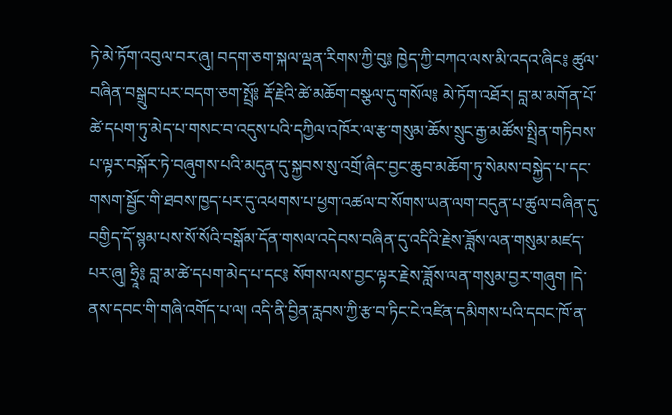ཏེ་མེ་ཏོག་འབུལ་བར་ཞུ། བདག་ཅག་སྐལ་ལྡན་རིགས་ཀྱི་བུ༔ ཁྱེད་ཀྱི་བཀའ་ལས་མི་འདའ་ཞིང༔ ཚུལ་བཞིན་བསྒྲུབ་པར་བདག་ཅག་སྤྲོ༔ རྡོ་རྗེའི་ཚེ་མཆོག་བསྩལ་དུ་གསོལ༔ མེ་ཏོག་འཐོར། བླ་མ་མགོན་པོ་ཚེ་དཔག་ཏུ་མེད་པ་གསང་བ་འདུས་པའི་དཀྱིལ་འཁོར་ལ་རྩ་གསུམ་ཆོས་སྲུང་རྒྱ་མཚོས་སྤྲིན་གཏིབས་པ་ལྟར་བསྐོར་ཏེ་བཞུགས་པའི་མདུན་དུ་སྐྱབས་སུ་འགྲོ་ཞིང་བྱང་ཆུབ་མཆོག་ཏུ་སེམས་བསྐྱེད་པ་དང་གསག་སྦྱོང་གི་ཐབས་ཁྱད་པར་དུ་འཕགས་པ་ཕྱག་འཚལ་བ་སོགས་ཡན་ལག་བདུན་པ་ཚུལ་བཞིན་དུ་བགྱིད་དོ་སྙམ་པས་སོ་སོའི་བསྒོམ་དོན་གསལ་འདེབས་བཞིན་དུ་འདིའི་རྗེས་ཟློས་ལན་གསུམ་མཛད་པར་ཞུ། ཧྲཱི༔ བླ་མ་ཚེ་དཔག་མེད་པ་དང༔ སོགས་ལས་བྱང་ལྟར་རྗེས་ཟློས་ལན་གསུམ་བྱར་གཞུག །དེ་ནས་དབང་གི་གཞི་འགོད་པ་ལ། འདི་ནི་བྱིན་རླབས་ཀྱི་རྩ་བ་ཏིང་ངེ་འཛིན་དམིགས་པའི་དབང་ཁོ་ན་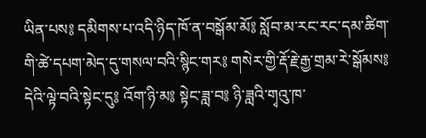ཡིན་པས༔ དམིགས་པ་འདི་ཉིད་ཁོ་ན་བསྒོམ་མོ༔ སློབ་མ་རང་རང་དམ་ཚིག་གི་ཚེ་དཔག་མེད་དུ་གསལ་བའི་སྙིང་གར༔ གསེར་གྱི་རྡོ་རྗེ་རྒྱ་གྲམ་རེ་སྒོམས༔ དེའི་ལྟེ་བའི་སྟེང་དུ༔ འོག་ཉི་མ༔ སྟེང་ཟླ་བ༔ ཉི་ཟླའི་གྭའུ་ཁ་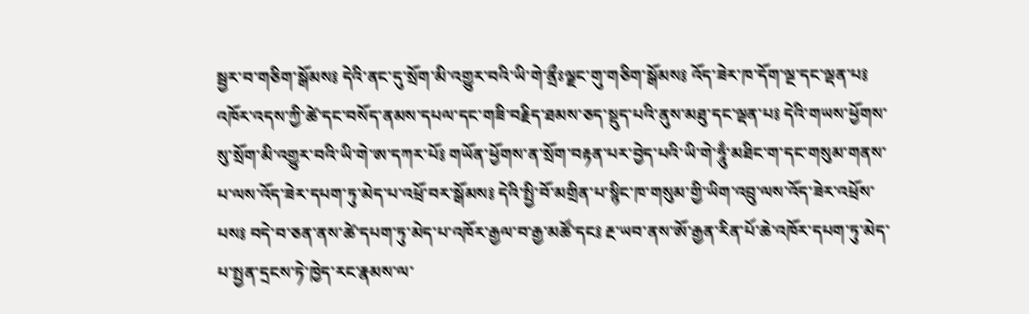སྦྱར་བ་གཅིག་སྒོམས༔ དེའི་ནང་དུ་སྲོག་མི་འགྱུར་བའི་ཡི་གེ་ནྲྀཿལྗང་གུ་གཅིག་སྒོམས༔ འོད་ཟེར་ཁ་དོག་ལྔ་དང་ལྡན་པ༔ འཁོར་འདས་ཀྱི་ཚེ་དང་བསོད་ནམས་དཔལ་དང་གཟི་བརྗིད་ཐམས་ཅད་སྡུད་པའི་ནུས་མཐུ་དང་ལྡན་པ༔ དེའི་གཡས་ཕྱོགས་སུ་སྲོག་མི་འགྱུར་བའི་ཡི་གེ་ཨ་དཀར་པོ༔ གཡོན་ཕྱོགས་ན་སྲོག་བརྟན་པར་བྱེད་པའི་ཡི་གེ་ཧཱུྃ་མཐིང་ག་དང་གསུམ་གནས་པ་ལས་འོད་ཟེར་དཔག་ཏུ་མེད་པ་འཕྲོ་བར་སྒོམས༔ དེའི་སྤྱི་བོ་མགྲིན་པ་སྙིང་ཁ་གསུམ་གྱི་ཡིག་འབྲུ་ལས་འོད་ཟེར་འཕྲོས་པས༔ བདེ་བ་ཅན་ནས་ཚེ་དཔག་ཏུ་མེད་པ་འཁོར་རྒྱལ་བ་རྒྱ་མཚོ་དང༔ རྔ་ཡབ་ནས་ཨོ་རྒྱན་རིན་པོ་ཆེ་འཁོར་དཔག་ཏུ་མེད་པ་སྤྱན་དྲངས་ཏེ་ཁྱེད་རང་རྣམས་ལ་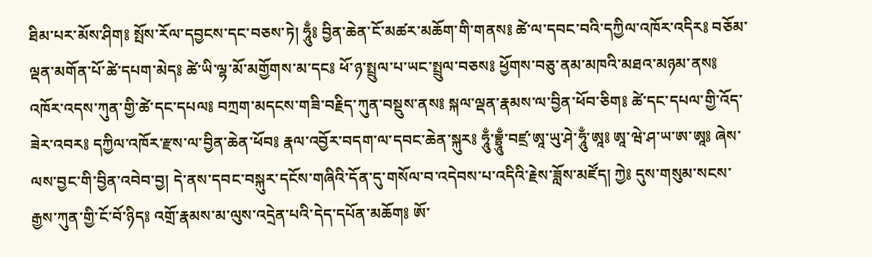ཐིམ་པར་མོས་ཤིག༔ སྤོས་རོལ་དབྱངས་དང་བཅས་ཏེ། ཧཱུྃ༔ བྱིན་ཆེན་ངོ་མཚར་མཆོག་གི་གནས༔ ཚེ་ལ་དབང་བའི་དཀྱིལ་འཁོར་འདིར༔ བཅོམ་ལྡན་མགོན་པོ་ཚེ་དཔག་མེད༔ ཚེ་ཡི་ལྷ་མོ་མགྱོགས་མ་དང༔ ཕོ་ཉ་སྤྲུལ་པ་ཡང་སྤྲུལ་བཅས༔ ཕྱོགས་བཅུ་ནམ་མཁའི་མཐའ་མཉམ་ནས༔ འཁོར་འདས་ཀུན་གྱི་ཚེ་དང་དཔལ༔ བཀྲག་མདངས་གཟི་བརྗིད་ཀུན་བསྡུས་ནས༔ སྐལ་ལྡན་རྣམས་ལ་བྱིན་ཕོབ་ཅིག༔ ཚེ་དང་དཔལ་གྱི་འོད་ཟེར་འབར༔ དཀྱིལ་འཁོར་རྫས་ལ་བྱིན་ཆེན་ཕོབ༔ རྣལ་འབྱོར་བདག་ལ་དབང་ཆེན་སྐུར༔ ཧཱུྃ་བྷྲཱུྃ་བཛྲ་ཨཱ་ཡུ་ཤེ་ཧཱུྃ་ཨཱ༔ ཨཱ་ཝེ་ཤ་ཡ་ཨ་ཨཱ༔ ཞེས་ལས་བྱང་གི་བྱིན་འབེབ་བྱ། དེ་ནས་དབང་བསྐུར་དངོས་གཞིའི་དོན་དུ་གསོལ་བ་འདེབས་པ་འདིའི་རྗེས་ཟློས་མཛོད། ཀྱེ༔ དུས་གསུམ་སངས་རྒྱས་ཀུན་གྱི་ངོ་བོ་ཉིད༔ འགྲོ་རྣམས་མ་ལུས་འདྲེན་པའི་དེད་དཔོན་མཆོག༔ ཨོ་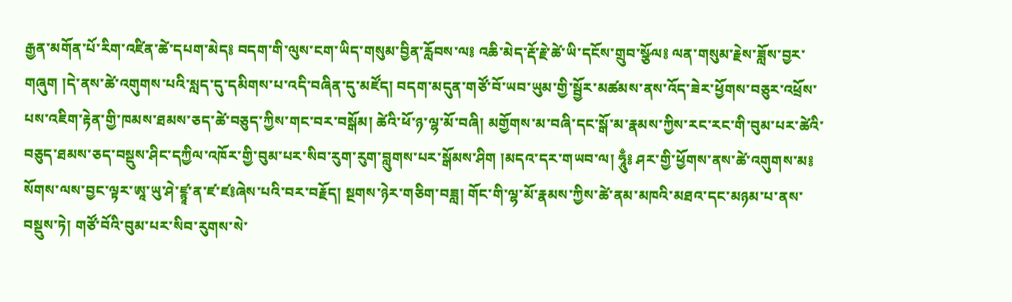རྒྱན་མགོན་པོ་རིག་འཛིན་ཚེ་དཔག་མེད༔ བདག་གི་ལུས་ངག་ཡིད་གསུམ་བྱིན་རློབས་ལ༔ འཆི་མེད་རྡོ་རྗེ་ཚེ་ཡི་དངོས་གྲུབ་སྩོལ༔ ལན་གསུམ་རྗེས་ཟློས་བྱར་གཞུག །དེ་ནས་ཚེ་འགུགས་པའི་སླད་དུ་དམིགས་པ་འདི་བཞིན་དུ་མཛོད། བདག་མདུན་གཙོ་བོ་ཡབ་ཡུམ་གྱི་སྦྱོར་མཚམས་ནས་འོད་ཟེར་ཕྱོགས་བཅུར་འཕྲོས་པས་འཇིག་རྟེན་གྱི་ཁམས་ཐམས་ཅད་ཚེ་བཅུད་ཀྱིས་གང་བར་བསྒོམ། ཚེའི་ཕོ་ཉ་ལྷ་མོ་བཞི། མགྱོགས་མ་བཞི་དང་སྒོ་མ་རྣམས་ཀྱིས་རང་རང་གི་བུམ་པར་ཚེའི་བཅུད་ཐམས་ཅད་བསྡུས་ཤིང་དཀྱིལ་འཁོར་གྱི་བུམ་པར་སིབ་རུག་རུག་བླུགས་པར་སྒོམས་ཤིག །མདའ་དར་གཡབ་ལ། ཧཱུྃ༔ ཤར་གྱི་ཕྱོགས་ནས་ཚེ་འགུགས་མ༔ སོགས་ལས་བྱང་ལྟར་ཨཱ་ཡུ་ཤེ་ཛྙཱ་ན་ཛ་ཛ༔ཞེས་པའི་བར་བརྗོད། སྔགས་ཉེར་གཅིག་བཟླ། གོང་གི་ལྷ་མོ་རྣམས་ཀྱིས་ཚེ་ནམ་མཁའི་མཐའ་དང་མཉམ་པ་ནས་བསྡུས་ཏེ། གཙོ་བོའི་བུམ་པར་སིབ་རུགས་སེ་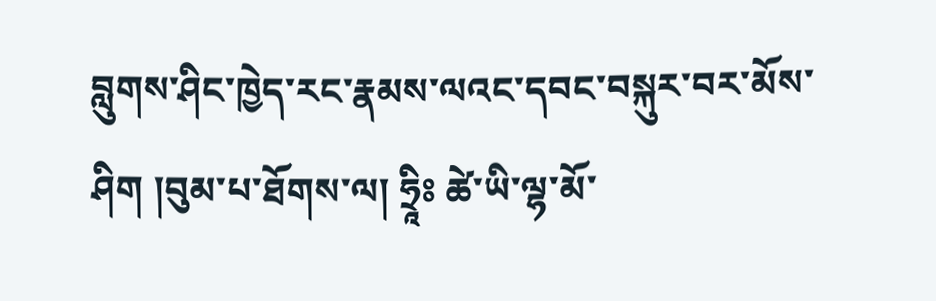བླུགས་ཤིང་ཁྱེད་རང་རྣམས་ལའང་དབང་བསྐུར་བར་མོས་ཤིག །བུམ་པ་ཐོགས་ལ། ཧྲཱིཿ ཚེ་ཡི་ལྷ་མོ་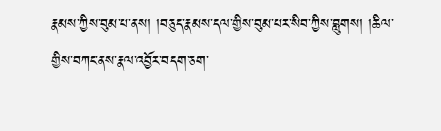རྣམས་ཀྱིས་བུམ་པ་ནས། །བཅུད་རྣམས་དལ་གྱིས་བུམ་པར་སིབ་ཀྱིས་བླུགས། །ཆིལ་གྱིས་བཀང་ནས་རྣལ་འབྱོར་བདག་ཅག་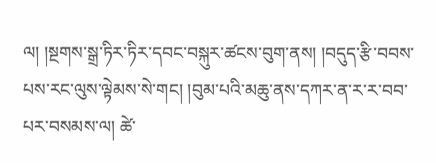ལ། །སྔགས་སྒྲ་ཏིར་ཏིར་དབང་བསྐུར་ཚངས་བུག་ནས། །བདུད་རྩི་བབས་པས་རང་ལུས་ལྟེམས་སེ་གང། །བུམ་པའི་མཆུ་ནས་དཀར་ན་ར་ར་བབ་པར་བསམས་ལ། ཚེ་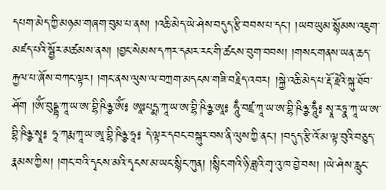དཔག་མེད་ཀྱི་མཉམ་གཞག་བུམ་པ་ནས། །འཆི་མེད་ཡེ་ཤེས་བདུད་རྩི་བབས་པ་དང་། །ཡབ་ཡུམ་སྙོམས་འཇུག་མཛད་པའི་སྦྱོར་མཚམས་ནས། །བྱང་སེམས་དཀར་དམར་རང་གི་ཚངས་བུག་བབས། །གསང་གནས་ཡན་ཆད་རྐྱལ་པ་ཞོས་བཀང་ལྟར། །གང་ནས་ལུས་ལ་བཀྲག་མདངས་གཟི་བརྗིད་འབར། །སྐྱེ་འཆི་མེད་པ་རྡོ་རྗེའི་སྐུ་ཐོབ་ཤོག །ཨོཾ་བུདྡྷ་ཀཱ་ཡ་ཨ་བྷི་ཥིཉྩ་ཨོཾ༔ ཨཱཿཔདྨ་ཀཱ་ཡ་ཨ་བྷི་ཥིཉྩ་ཨཱ༔ ཧཱུྃ་བཛྲ་ཀཱ་ཡ་ཨ་བྷི་ཥིཉྩ་ཧཱུྃ༔ སྭཱ་རཏྣ་ཀཱ་ཡ་ཨ་བྷི་ཥིཉྩ་སྭཱ༔ ཧཱ་ཀརྨ་ཀཱ་ཡ་ཨཱ་བྷི་ཥིཉྩ་ཧཱ༔ དེ་ལྟར་དབང་བསྐུར་བས་ནི་ལུས་ཀྱི་ནང་། །བདུད་རྩི་འོ་མ་ལྟ་བུའི་བཅུད་རྣམས་ཀྱིས། །གང་བའི་དྭངས་མའི་དྭངས་མ་ཡང་སྙིང་ཀུན། །སྙིང་གའི་ཉི་ཟླའི་གྭ་འུ་ཁ་བྱེ་བས། །ཡེ་ཤེས་རླུང་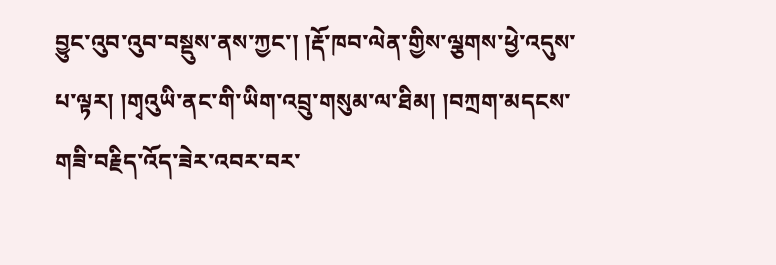བྱུང་འུབ་འུབ་བསྡུས་ནས་ཀྱང་། །རྡོ་ཁབ་ལེན་གྱིས་ལྕགས་ཕྱེ་འདུས་པ་ལྟར། །གྭའུཡི་ནང་གི་ཡིག་འབྲུ་གསུམ་ལ་ཐིམ། །བཀྲག་མདངས་གཟི་བརྗིད་འོད་ཟེར་འབར་བར་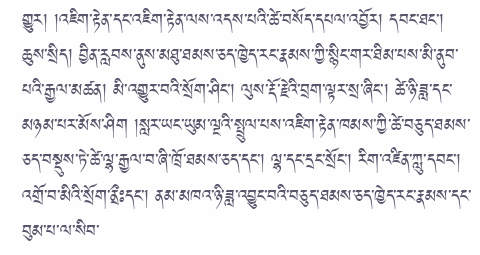གྱུར། །འཇིག་རྟེན་དང་འཇིག་རྟེན་ལས་འདས་པའི་ཚེ་བསོད་དཔལ་འབྱོར། དབང་ཐང་། ཆུས་སྲིད། བྱིན་རླབས་ནུས་མཐུ་ཐམས་ཅད་ཁྱེད་རང་རྣམས་ཀྱི་སྙིང་གར་ཐིམ་པས་མི་ནུབ་པའི་རྒྱལ་མཚན། མི་འགྱུར་བའི་སྲོག་ཤིང་། ལུས་རྡོ་རྗེའི་བྲག་ལྟར་སྲ་ཞིང་། ཚེ་ཉི་ཟླ་དང་མཉམ་པར་མོས་ཤིག །སླར་ཡང་ཡུམ་ལྔའི་སྤྲུལ་པས་འཇིག་རྟེན་ཁམས་ཀྱི་ཚེ་བཅུད་ཐམས་ཅད་བསྡུས་ཏེ་ཚེ་ལྷ་རྒྱལ་བ་ཞི་ཁྲོ་ཐམས་ཅད་དང་། ལྷ་དང་དྲང་སྲོང་། རིག་འཛིན་ཀླུ་དབང་། འགྲོ་བ་མིའི་སྲོག་ནྲྀཿདང་། ནམ་མཁའ་ཉི་ཟླ་འབྱུང་བའི་བཅུད་ཐམས་ཅད་ཁྱེད་རང་རྣམས་དང་བུམ་པ་ལ་སིབ་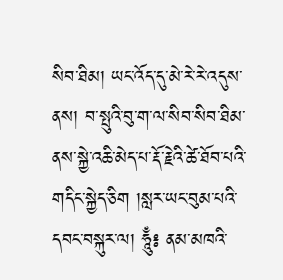སིབ་ཐིམ། ཡང་འོད་དུ་མེ་རེ་རེ་འདུས་ནས། བ་སྤུའི་བུ་ག་ལ་སིབ་སིབ་ཐིམ་ནས་སྐྱེ་འཆི་མེད་པ་རྡོ་རྗེའི་ཚེ་ཐོབ་པའི་གདིང་སྐྱེད་ཅིག །སླར་ཡང་བུམ་པའི་དབང་བསྐུར་ལ། ཧཱུྃ༔ ནམ་མཁའི་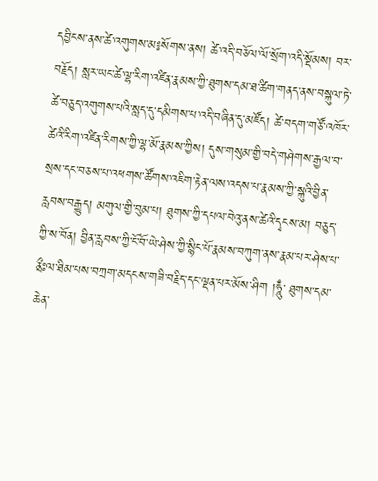དབྱིངས་ནས་ཚེ་འགུགས་མ༔སོགས་ནས། ཚེ་འདི་བཅོལ་ལོ་སྲོག་འདི་སྡོམས། བར་བརྗོད། སླར་ཡང་ཚེ་ལྷ་རིག་འཛིན་རྣམས་ཀྱི་ཐུགས་དམ་ཐ་ཚིག་གནད་ནས་བསྐུལ་ཏེ་ཚེ་བཅུད་འགུགས་པའི་སླད་དུ་དམིགས་པ་འདི་བཞིན་དུ་མཛོད། ཚེ་བདག་གཙོ་འཁོར་ཚེའི་རིག་འཛིན་རིགས་ཀྱི་ལྷ་མོ་རྣམས་ཀྱིས། དུས་གསུམ་གྱི་བདེ་གཤེགས་རྒྱལ་བ་སྲས་དང་བཅས་པ་འཕགས་ཚོགས་འཇིག་རྟེན་ལས་འདས་པ་རྣམས་ཀྱི་སྐུའི་བྱིན་རླབས་བརྒྱུད། མགུལ་གྱི་བུམ་པ། ཐུགས་ཀྱི་དཔལ་བེའུ་ནས་ཚེའི་དྭངས་མ། བཅུད་ཀྱི་ས་བོན། བྱིན་རླབས་ཀྱི་ངོ་བོ་ཡེ་ཤེས་ཀྱི་སྙིང་པོ་རྣམས་བཀུག་ནས་རྣམ་པར་ཤེས་པ་ནྲྀཿལ་ཐིམ་པས་བཀྲག་མདངས་གཟི་བརྗིད་དང་ལྡན་པར་མོས་ཤིག །ཧཱུྃ་ ཐུགས་དམ་ཆེན་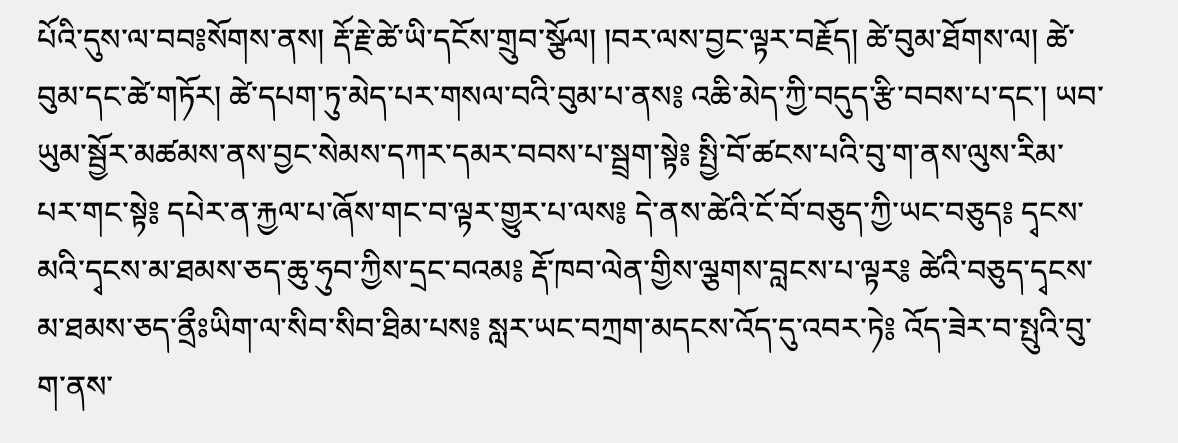པོའི་དུས་ལ་བབ༔སོགས་ནས། རྡོ་རྗེ་ཚེ་ཡི་དངོས་གྲུབ་སྩོལ། །བར་ལས་བྱང་ལྟར་བརྗོད། ཚེ་བུམ་ཐོགས་ལ། ཚེ་བུམ་དང་ཚེ་གཏོར། ཚེ་དཔག་ཏུ་མེད་པར་གསལ་བའི་བུམ་པ་ནས༔ འཆི་མེད་ཀྱི་བདུད་རྩི་བབས་པ་དང་། ཡབ་ཡུམ་སྦྱོར་མཚམས་ནས་བྱང་སེམས་དཀར་དམར་བབས་པ་སྦྲག་སྟེ༔ སྤྱི་བོ་ཚངས་པའི་བུ་ག་ནས་ལུས་རིམ་པར་གང་སྟེ༔ དཔེར་ན་རྐྱལ་པ་ཞོས་གང་བ་ལྟར་གྱུར་པ་ལས༔ དེ་ནས་ཚེའི་ངོ་བོ་བཅུད་ཀྱི་ཡང་བཅུད༔ དྭངས་མའི་དྭངས་མ་ཐམས་ཅད་ཆུ་ཧུབ་ཀྱིས་དྲང་བའམ༔ རྡོ་ཁབ་ལེན་གྱིས་ལྕགས་བླངས་པ་ལྟར༔ ཚེའི་བཅུད་དྭངས་མ་ཐམས་ཅད་ནྲྀཿཡིག་ལ་སིབ་སིབ་ཐིམ་པས༔ སླར་ཡང་བཀྲག་མདངས་འོད་དུ་འབར་ཏེ༔ འོད་ཟེར་བ་སྤུའི་བུ་ག་ནས་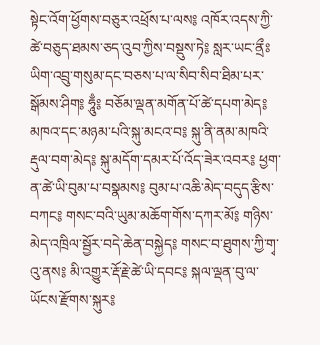སྟེང་འོག་ཕྱོགས་བཅུར་འཕྲོས་པ་ལས༔ འཁོར་འདས་ཀྱི་ཚེ་བཅུད་ཐམས་ཅད་འུབ་ཀྱིས་བསྡུས་ཏེ༔ སླར་ཡང་ནྲྀཿཡིག་འབྲུ་གསུམ་དང་བཅས་པ་ལ་སིབ་སིབ་ཐིམ་པར་སྒོམས་ཤིག༔ ཧཱུྃ༔ བཅོམ་ལྡན་མགོན་པོ་ཚེ་དཔག་མེད༔ མཁའ་དང་མཉམ་པའི་སྐུ་མངའ་བ༔ སྐུ་ནི་ནམ་མཁའི་རྡུལ་བག་མེད༔ སྐུ་མདོག་དམར་པོ་འོད་ཟེར་འབར༔ ཕྱག་ན་ཚེ་ཡི་བུམ་པ་བསྣམས༔ བུམ་པ་འཆི་མེད་བདུད་རྩིས་བཀང༔ གསང་བའི་ཡུམ་མཆོག་གོས་དཀར་མོ༔ གཉིས་མེད་འཁྲིལ་སྦྱོར་བདེ་ཆེན་བསྐྱེད༔ གསང་བ་ཐུགས་ཀྱི་གྭ་འུ་ནས༔ མི་འགྱུར་རྡོ་རྗེ་ཚེ་ཡི་དབང༔ སྐལ་ལྡན་བུ་ལ་ཡོངས་རྫོགས་སྐུར༔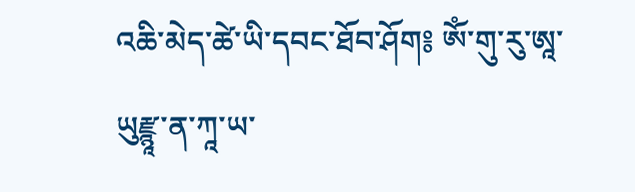འཆི་མེད་ཚེ་ཡི་དབང་ཐོབ་ཤོག༔ ཨོཾ་གུ་རུ་ཨཱ་ཡུརྫྙཱ་ན་ཀཱ་ཡ་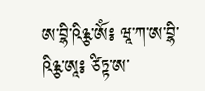ཨ་བྷི་ཥིཉྩ་ཨོཾ༔ ཝཱ་ཀ་ཨ་བྷི་ཥིཉྩ་ཨཱ༔ ཙིཏྟ་ཨ་